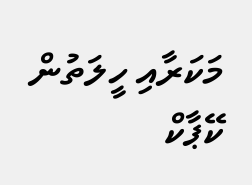މަކަރާއި ހީލަތުން ކޭޕާކް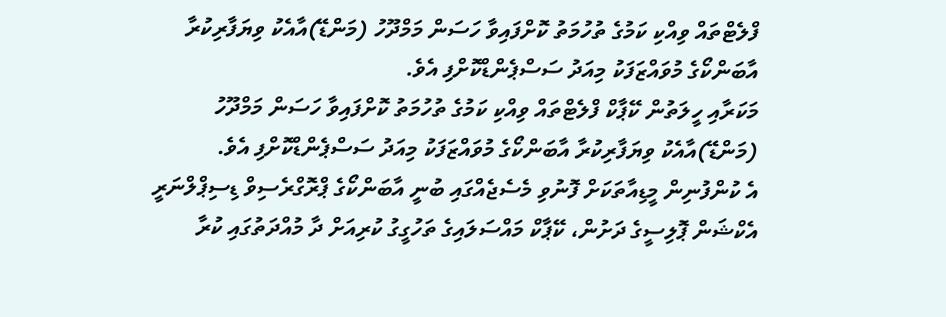ފްލެޓްތައް ވިއްކި ކަމުގެ ތުހުމަތު ކޮށްފައިވާ ހަސަން މަމްދޫހު (މަންޑޭ)އާއެކު ވިޔަފާރިކުރާ އާބަންކޯގެ މުވައްޒަފަކު މިއަދު ސަސްޕެންޑްކޮށްފި އެވެ.
މަކަރާއި ހީލަތުން ކޭޕާކް ފްލެޓްތައް ވިއްކި ކަމުގެ ތުހުމަތު ކޮށްފައިވާ ހަސަން މަމްދޫހު (މަންޑޭ)އާއެކު ވިޔަފާރިކުރާ އާބަންކޯގެ މުވައްޒަފަކު މިއަދު ސަސްޕެންޑްކޮށްފި އެވެ.
އެ ކުންފުނިން މީޑިއާތަކަށް ފޮނުވި މެސެޖެއްގައި ބުނީ އާބަންކޯގެ ޕްރޮގްރެސިވް ޑިސިޕްލްނަރީ އެކްޝަން ޕޮލިސީގެ ދަށުން، ކޭޕާކް މައްސަލައިގެ ތަހުގީގު ކުރިއަށް ދާ މުއްދަތުގައި ކުރާ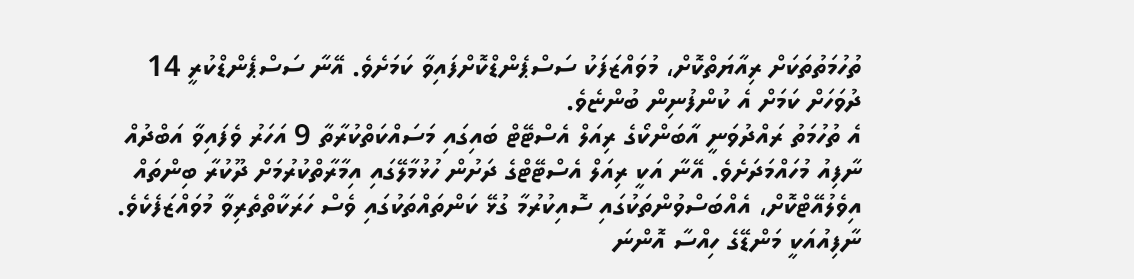ތުހުމަތުތަކަށް ރިއާޔަތްކޮށް، މުވައްޒަފަކު ސަސްޕެންޑްކޮށްފައިވާ ކަމަށެވެ. އޭނާ ސަސްޕެންޑްކުރީ 14 ދުވަހަށް ކަމަށް އެ ކުންފުނިން ބުންޏެވެ.
އެ ތުހުމަތު ރައްދުވަނީ އާބަންކޯގެ ރިއަލް އެސްޓޭޓް ބައިގައި މަސައްކަތްކުރާތާ 9 އަހަރު ވެފައިވާ އަބްދުއް ނާފިއު މުހައްމަދަށެވެ. އޭނާ އަކީ ރިއަލް އެސްޓޭޓްގެ ދަށުން ހުޅުމާލޭގައި އިމާރާތްކުރުމަށް ދޫކުރާ ބިންތައް އިވެލުއޭޓްކޮށް، އެއްބަސްވުންތަކުގައި ސޮއިކުރުމާ ގުޅޭ ކަންތައްތަކުގައި ވެސް ހަރަކާތްތެރިވާ މުވައްޒަފެކެވެ.
ނާފިއުއަކީ މަންޑޭގެ ހިއްސާ އޮންނަ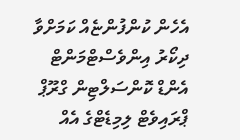އެހެން ކުންފުންޏެއް ކަމަށްވާ ދިކޯރު އިންވެސްޓްމަންޓް އެންޑް ކޮންސަލްޓިން ގްރޫޕް ޕްރައިވެޓް ލިމިޑެޓްގެ އެއް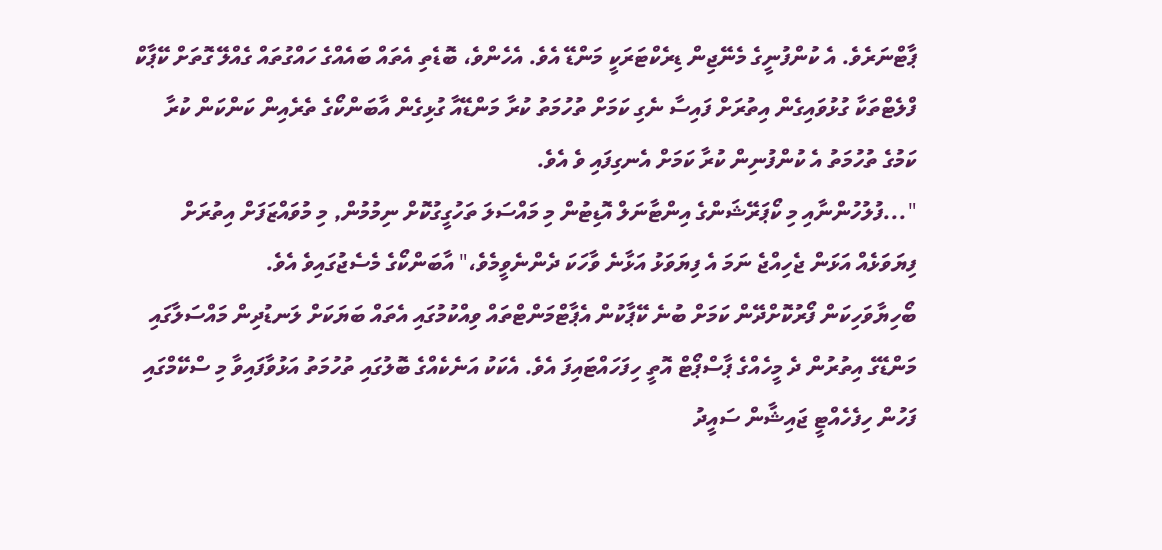ޕާޓްނަރެވެ. އެ ކުންފުނީގެ މެނޭޖިން ޑިރެކްޓަރަކީ މަންޑޭ އެވެ. އެހެންވެ، ބޮޑެތި އެތައް ބައެއްގެ ހައްގުތައް ގެއްލޭ ގޮތަށް ކޭޕާކް ފްލެޓްތަކާ ގުޅުވައިގެން އިތުރަށް ފައިސާ ނެގި ކަމަށް ތުހުމަތު ކުރާ މަންޑޭއާ ގުޅިގެން އާބަންކޯގެ ތެރެއިން ކަންކަން ކުރާ ކަމުގެ ތުހުމަތު އެ ކުންފުނިން ކުރާ ކަމަށް އެނގިފައި ވެ އެވެ.
"...ފުލުހުންނާއި މި ކޯޕަރޭޝަންގެ އިންޓާނަލް އޮޑިޓުން މި މައްސަލަ ތަހުގީގުކޮށް ނިމުމުން, މި މުވައްޒަފަށް އިތުރަށް ފިޔަވަޅެއް އަޅަން ޖެހިއްޖެ ނަމަ އެ ފިޔަވަޅު އަޅާނެ ވާހަކަ ދެންނެވީމެވެ،" އާބަންކޯގެ މެސެޖުގައިވެ އެވެ.
ބޯހިޔާވަހިކަން ފޯރުކޮށްދޭން ކަމަށް ބުނެ ކޭޕާކުން އެޕާޓްމަންޓްތައް ވިއްކުމުގައި އެތައް ބަޔަކަށް ލަނޑުދިން މައްސަލާގައި މަންޑޭގެ އިތުރުން ދެ މީހެއްގެ ޕާސްޕޯޓް އޮތީ ހިފަހައްޓައިފަ އެވެ. އެކަކު އަނެކެއްގެ ބޮލުގައި ތުހުމަތު އަޅުވާފައިވާ މި ސްކޭމްގައި ފަހުން ހިފެހެއްޓީ ޖައިޝާން ސައީދު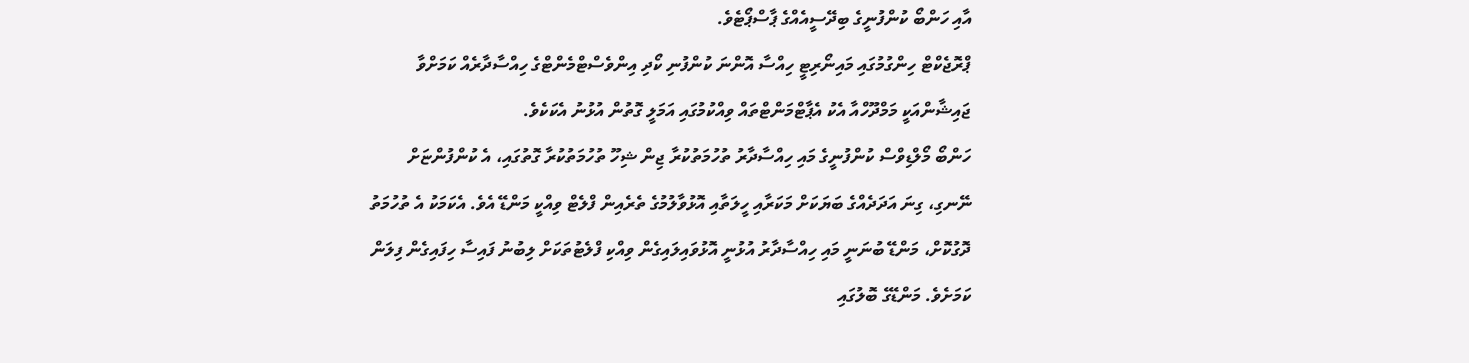އާއި ހަންބޯ ކުންފުނީގެ ބިދޭސީއެއްގެ ޕާސްޕޯޓެވެ.
ޕްރޮޖެކްޓް ހިންގުމުގައި މައިނޯރިޓީ ހިއްސާ އޮންނަ ކުންފުނި ކޯދި އިންވެސްޓްމެންޓްގެ ހިއްސާދާރެއް ކަމަށްވާ ޖައިޝާންއަކީ މަމްދޫހްއާ އެކު އެޕާޓްމަންޓްތައް ވިއްކުމުގައި އަމަލީ ގޮތުން އުޅުނު އެކަކެވެ.
ހަންބޯ މޯލްޑިވްސް ކުންފުނީގެ މައި ހިއްސާދާރު ތުހުމަތުކުރާ ޖިން ޝިހޫ ތުހުމަތުކުރާ ގޮތުގައި، އެ ކުންފުންޏަށް ނޭނގި، ގިނަ އަދަދެއްގެ ބަޔަކަށް މަކަރާއި ހީލަތާއި އޮޅުވާލުމުގެ ތެރެއިން ފްލެޓް ވިއްކީ މަންޑޭ އެވެ. އެކަމަކު އެ ތުހުމަތު ދޮގުކޮށް، މަންޑޭ ބުނަނީ މައި ހިއްސާދާރު އުޅުނީ އޮޅުވައިލައިގެން ވިއްކި ފްލެޓުތަކަށް ލިބުނު ފައިސާ ހިފައިގެން ފިލަން ކަމަށެވެ. މަންޑޭގެ ބޮލުގައި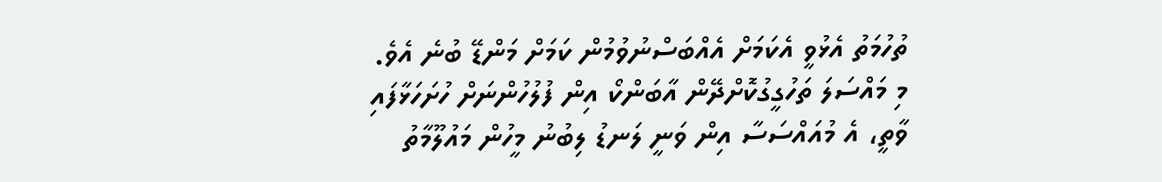ތުހުމަތު އެޅުވީ އެކަމަށް އެއްބަސްނުވުމުން ކަމަށް މަންޑޭ ބުނެ އެވެ.
މި މައްސަލަ ތަހުގީގުކޮށްދޭން އާބަންކޯ އިން ފުލުހުންނަށް ހުށަހަޅާފައި ވާތީ، އެ މުއައްސަސާ އިން ވަނީ ލަނޑު ލިބުނު މީހުން މައުލޫމާތު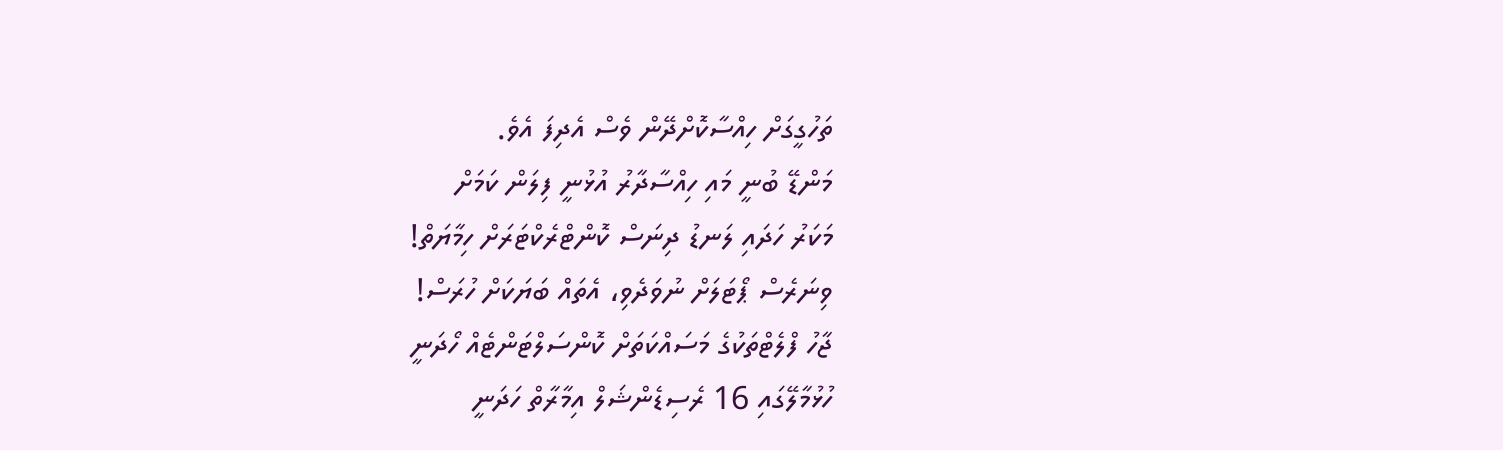ތަހުގީގަށް ހިއްސާކޮށްދޭން ވެސް އެދިފަ އެވެ.
މަންޑޭ ބުނީ މައި ހިއްސާދާރު އުޅުނީ ފިލަން ކަމަށް
މަކަރު ހަދައި ލަނޑު ދިނަސް ކޮންޓްރެކްޓަރަށް ހިމާޔަތް!
ވިނަރެސް ޕޯޓަލަށް ނުވަދެވި، އެތައް ބަޔަކަށް ހުރަސް!
ޖާހު ފްލެޓްތަކުގެ މަސައްކަތަށް ކޮންސަލްޓަންޓެއް ހޯދަނީ
ހުޅުމާލޭގައި 16 ރެސިޑެންޝަލް އިމާރާތް ހަދަނީ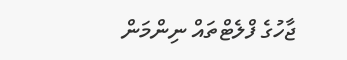ޖާހުގެ ފްލެޓްތައް ނިންމަން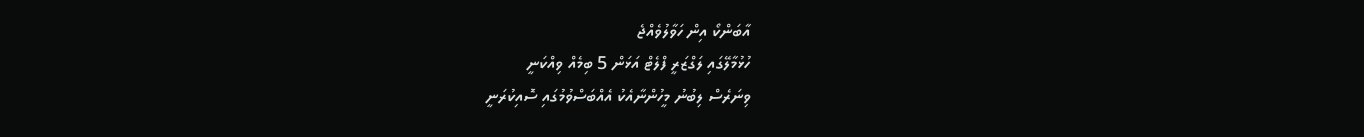އާބަންކޯ އިން ހަވާލުވެއްޖެ
ހުޅުމާލޭގައި ލަގްޒަރީ ފްލެޓް އަޅަން 5 ބިމެއް ވިއްކަނީ
ވިނަރެސް ލިބުނު މީހުންނާއެކު އެއްބަސްވުމުގައި ސޮއިކުރަނީ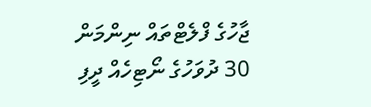ޖާހުގެ ފްލެޓްތައް ނިންމަން 30 ދުވަހުގެ ނޯޓިހެއް ދީފި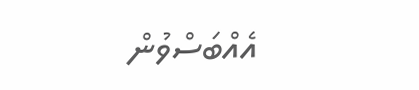އެއްބަސްވުން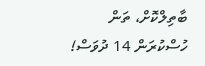ބާތިލްކޮށް، ތަން ހުސްކުރަން 14 ދުވަސް!